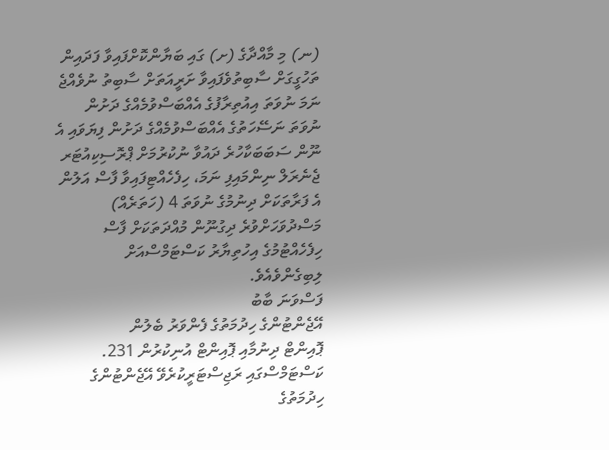(ނ) މި މާއްދާގެ (ށ) ގައި ބަޔާންކޮށްފައިވާ ފަދައިން ތަހުގީގަށް ސާބިތުވެފައިވާ ށަރީއަތަށް ސާބިތު ނުވެއްޖެ ނަމަ ނުވަތަ އިއުތިރާފުގެ އެއްބަސްވުމެއްގެ ދަށުން ނުވަތަ ނަސޭހަތުގެ އެއްބަސްވުމެއްގެ ދަށުން ފިޔަވައި އެ ނޫން ސަބަބަކާހުރެ ދައުވާ ނުކުރުމަށް ޕްރޮސިކިއުޓަރ ޖެނެރަލް ނިންމައިފި ނަމަ، ހިފެހެއްޓިފައިވާ ފާސް އަލުން އެ ފަރާތަކަށް ދިނުމުގެ ނުވަތަ 4 (ހަތަރެއް) މަސްދުވަހަށްވުރެ ދިގުނޫން މުއްދަތަކަށް ފާސް ހިފެހެއްޓުމުގެ އިހުތިޔާރު ކަސްޓަމްސްއަށް ލިބިގެންވެއެވެ.
ފަސްވަނަ ބާބު
އޭޖެންޓުންގެ ހިދުމަތުގެ ފެންވަރު ބެލުން
ޕޮއިންޓް ދިނުމާއި ޕޮއިންޓް އުނިކުރުން 231.
ކަސްޓަމްސްގައި ރަޖިސްޓަރީކުރެވޭ އޭޖެންޓުންގެ ހިދުމަތުގެ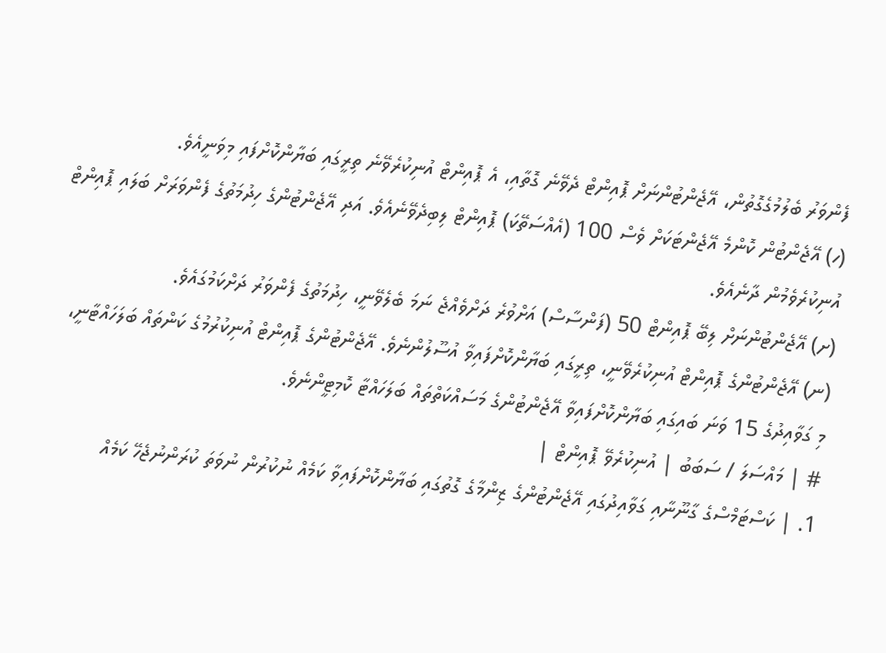ފެންވަރު ބެލުމުގެގޮތުން، އޭޖެންޓުންނަށް ޕޮއިންޓް ދެވޭނެ ގޮތާއި، އެ ޕޮއިންޓް އުނިކުރެވޭނެ ތިރީގައި ބަޔާންކޮށްފައި މިވަނީއެވެ.
(ހ) އޭޖެންޓުން ކޮންމެ އޭޖެންޓަކަށް ވެސް 100 (އެއްސަތޭކަ) ޕޮއިންޓް ލިބިދެވޭނެއެވެ. އަދި އޭޖެންޓުންގެ ހިދުމަތުގެ ފެންވަރަށް ބަލައި ޕޮއިންޓް އުނިކުރެވެމުން ދާނެއެވެ.
(ށ) އޭޖެންޓުންނަށް ލިބޭ ޕޮއިންޓް 50 (ފަންސާސް) އަށްވުރެ ދަށްވެއްޖެ ނަމަ ބެލެވޭނީ، ހިދުމަތުގެ ފެންވަރު ދަށްކަމުގައެވެ.
(ނ) އޭޖެންޓުންގެ ޕޮއިންޓް އުނިކުރެވޭނީ، ތިރީގައި ބަޔާންކޮށްފައިވާ އުސޫލުންނެވެ. އޭޖެންޓުންގެ ޕޮއިންޓް އުނިކުރުމުގެ ކަންތައް ބަލަހައްޓާނީ، މި ގަވާއިދުގެ 15 ވަނަ ބައިގައި ބަޔާންކޮށްފައިވާ އޭޖެންޓުންގެ މަސައްކަތްތައް ބަލަހައްޓާ ކޮމިޓީންނެވެ.
# | މައްސަލަ / ސަބަބު | އުނިކުރެވޭ ޕޮއިންޓް |
1. | ކަސްޓަމްސްގެ ގާނޫނާއި ގަވާއިދުގައި އޭޖެންޓުންގެ ޒިންމާގެ ގޮތުގައި ބަޔާންކޮށްފައިވާ ކަމެއް ނުކުރުން ނުވަތަ ކުރަންނުޖެހޭ ކަމެއް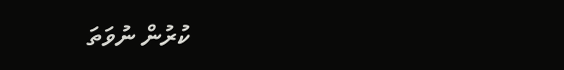ކުރުން ނުވަތަ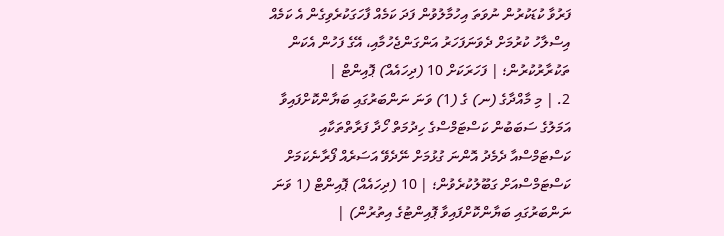ފަރުވާ ކުޑަކުރުން ނުވަތަ އިހުމާލުވުން ފަދަ ކަމެއް ފާހަގަކުރެވިގެން އެ ކަމެއް އިސްލާހު ކުރުމަށް ދެވަނަފަހަރު އަންގަންޖެހުމާއި، އޭގެ ފަހުން އެކަން ތަކުރާރުކުރުން؛ | ފަހަރަކަށް 10 (ދިހައެއް) ޕޮއިންޓް |
2. | މި މާއްދާގެ (ނ) ގެ (1) ވަނަ ނަންބަރުގައި ބަޔާންކޮށްފައިވާ އަމަލުގެ ސަބަބުން ކަސްޓަމްސްގެ ހިދުމަތް ހޯދާ ފަރާތްތަކާއި ކަސްޓަމްސްއާ ދެމެދު އޮންނަ ގުޅުމަށް ނޭދެވޭ އަސަރެއް ފޯރާނެކަމަށް ކަސްޓަމްސްއަށް ގަބޫލުކުރެވުން؛ | 10 (ދިހައެއް) ޕޮއިންޓް (1 ވަނަ ނަންބަރުގައި ބަޔާންކޮށްފައިވާ ޕޮއިންޓުގެ އިތުރުން) |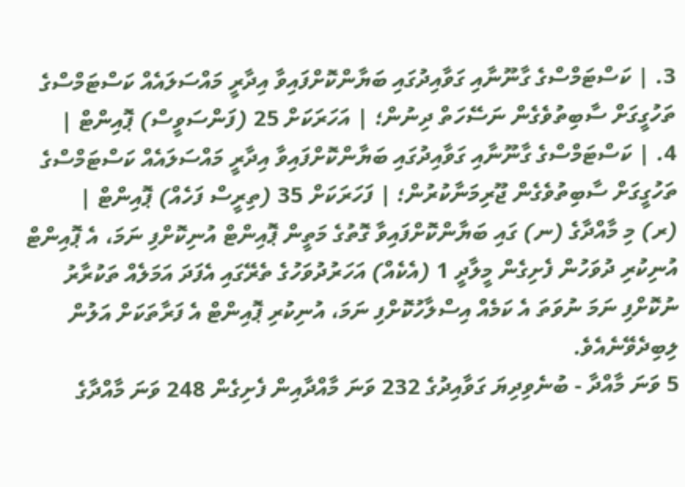3. | ކަސްޓަމްސްގެ ގާނޫނާއި ގަވާއިދުގައި ބަޔާންކޮށްފައިވާ އިދާރީ މައްސަލައެއް ކަސްޓަމްސްގެ ތަހުގީގަށް ސާބިތުވެގެން ނަސޭހަތް ދިނުން؛ | އަހަރަކަށް 25 (ފަންސަވީސް) ޕޮއިންޓް |
4. | ކަސްޓަމްސްގެ ގާނޫނާއި ގަވާއިދުގައި ބަޔާންކޮށްފައިވާ އިދާރީ މައްސަލައެއް ކަސްޓަމްސްގެ ތަހުގީގަށް ސާބިތުވެގެން ޖޫރިމަނާކުރުން؛ | ފަހަރަކަށް 35 (ތިރީސް ފަހެއް) ޕޮއިންޓް |
(ރ) މި މާއްދާގެ (ނ) ގައި ބަޔާންކޮށްފައިވާ ގޮތުގެ މަތީން ޕޮއިންޓް އުނިކޮށްފި ނަމަ، އެ ޕޮއިންޓް އުނިކުރި ދުވަހުން ފެށިގެން މީލާދީ 1 (އެކެއް) އަހަރުދުވަހުގެ ތެރޭގައި އެފަދަ އަމަލެއް ތަކުރާރު ނުކޮށްފި ނަމަ ނުވަތަ އެ ކަމެއް އިސްލާހުކޮށްފި ނަމަ، އުނިކުރި ޕޮއިންޓް އެ ފަރާތަކަށް އަލުން ލިބިދެވޭނެއެވެ.
5 ވަނަ މާއްދާ - ބުނެވިދިޔަ ގަވާއިދުގެ 232 ވަނަ މާއްދާއިން ފެށިގެން 248 ވަނަ މާއްދާގެ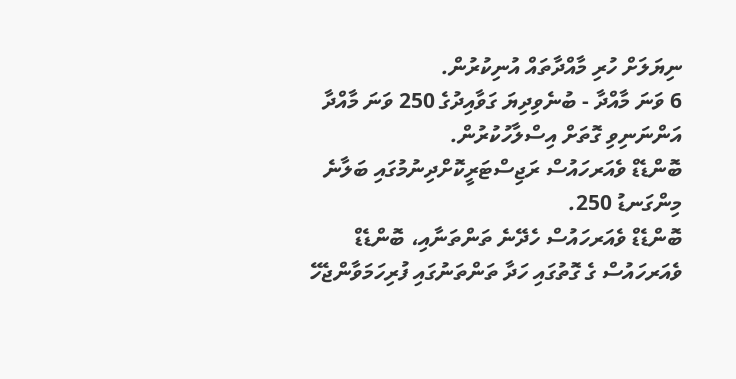ނިޔަލަށް ހުރި މާއްދާތައް އުނިކުރުން.
6 ވަނަ މާއްދާ - ބުނެވިދިޔަ ގަވާއިދުގެ 250 ވަނަ މާއްދާ އަންނަނިވި ގޮތަށް އިސްލާހުކުރުން.
ބޮންޑެޑް ވެއަރހައުސް ރަޖިސްޓަރީކޮށްދިނުމުގައި ބަލާނެ މިންގަނޑު 250.
ބޮންޑެޑް ވެއަރހައުސް ހެދޭނެ ތަންތަނާއި، ބޮންޑެޑް ވެއަރހައުސް ގެ ގޮތުގައި ހަދާ ތަންތަނުގައި ފުރިހަމަވާންޖެހޭ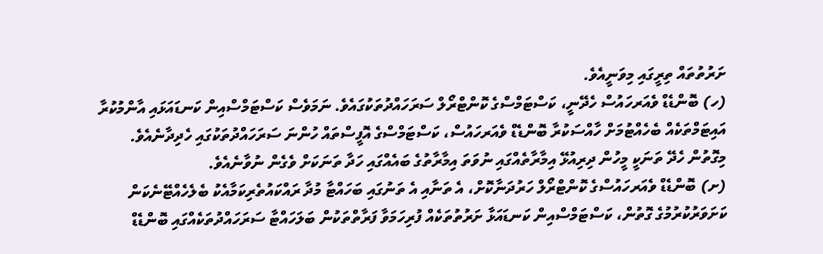ށަރުތުތައް ތިރީގައި މިވަނީއެވެ.
(ހ) ބޮންޑެޑް ވެއަރހައުސް ހެދޭނީ، ކަސްޓަމްސްގެ ކޮންޓްރޯލް ސަރަހައްދުތަކުގައެވެ. ނަމަވެސް ކަސްޓަމްސްއިން ކަނޑައަޅައި އާންމުކުރާ އައިޓަމްތަކެއް ބެހެއްޓުމަށް ހާއްސަކުރާ ބޮންޑެޑް ވެއަރހައުސް، ކަސްޓަމްސްގެ އޮފީސްތައް ހުންނަ ސަރަހައްދުތަކުގައި ހެދިދާނެއެވެ. މިގޮތުން ހެދޭ ތަނަކީ މީހުން ދިރިއުޅޭ އިމާރާތެއްގައި ނުވަތަ އިމާރާތުގެ ބައެއްގައި ހަދާ ތަނަކަށް ވެގެން ނުވާނެއެވެ.
(ށ) ބޮންޑެޑް ވެއަރހައުސްގެ ކޮންޓްރޯލް ހަރުދަނާކޮށް، އެ ތަނާއި އެ ތަނުގައި ބަހައްޓާ މުދާ ރައްކައުތެރިކަމާއެކު ބެލެހެއްޓޭނެކަން ކަށަވަރުކުރުމުގެ ގޮތުން، ކަސްޓަމްސްއިން ކަނޑައަޅާ ށަރުތުތަކެއް ފުރިހަމަވާ ފަރާތްތަކުން ބަލަހައްޓާ ސަރަހައްދުތަކެއްގައި ބޮންޑެޑް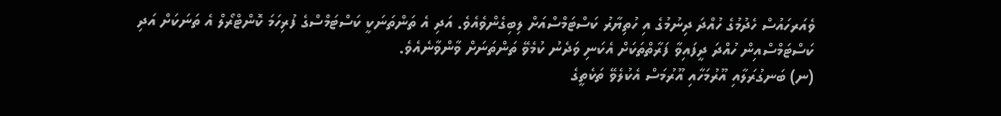ވެއަރހައުސް ހެދުމުގެ ހުއްދަ ދިނުމުގެ އި ހުތިޔާރު ކަސްޓަމްސްއަށް ލިބިގެންވެއެވެ. އަދި އެ ތަންތަނަކީ ކަސްޓަމްސްގެ ފުރިހަމަ ކޮންޓްރޯލް އެ ތަނަކަށް އަދި ކަސްޓަމްސްއިން ހުއްދަ ދީފައިވާ ފަރާތްތަކަށް އެކަނި ވަދެނު ކުމެވޭ ތަންތަނަށް ވާންވާނެއެވެ.
(ނ) ބަނގުރަލާއި އޫރުމަހާއި އޫރުމަސް އެކުލެވޭ ތަކެތީގެ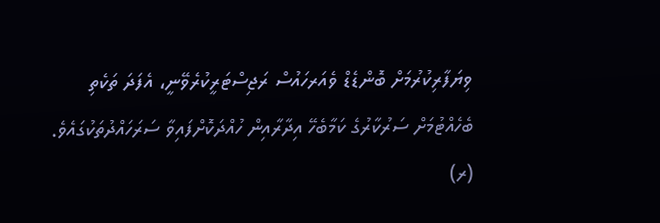ވިޔަފާރިކުރުމަށް ބޮންޑެޑް ވެއަރހައުސް ރަޖިސްޓަރީކުރެވޭނީ، އެފަދަ ތަކެތި ބެހެއްޓުމަށް ސަރުކާރުގެ ކަމާބެހޭ އިދާރާއިން ހުއްދަކޮށްފައިވާ ސަރަހައްދުތަކުގައެވެ.
(ރ)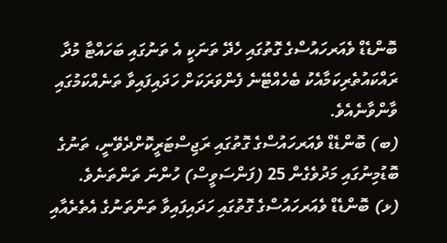ބޮންޑެޑް ވެއަރހައުސްގެ ގޮތުގައި ހެދޭ ތަނަކީ އެ ތަނުގައި ބަހައްޓާ މުދާ ރައްކައުތެރިކަމާއެކު ބެހެއްޓޭނެ ފެންވަރަކަށް ހަދައިފައިވާ ތަނެއްކަމުގައި ވާންވާނެއެވެ.
(ބ) ބޮންޑެޑް ވެއަރހައުސްގެ ގޮތުގައި ރަޖިސްޓަރީކޮށްދެވޭނީ، ތަނުގެ ބޮޑުމިނުގައި މަދުވެގެން 25 (ފަންސަވީސް) ހުންނަ ތަންތަނެވެ.
(ޅ) ބޮންޑެޑް ވެއަރހައުސްގެ ގޮތުގައި ހަދައިފައިވާ ތަންތަނުގެ އެތެރެއާއި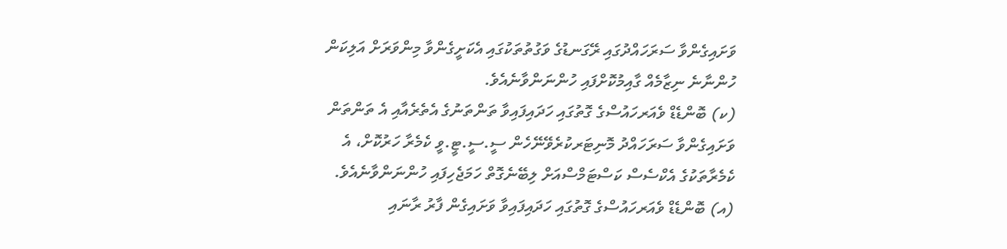ވަށައިގެންވާ ސަރަހައްދުގައި ރޭގަނޑުގެ ވަގުތުތަކުގައި އެކަށީގެންވާ މިންވަރަށް އަލިކަން ހުންނާނެ ނިޒާމެއް ގާއިމުކޮށްފައި ހުންނަންވާނެއެވެ.
(ކ) ބޮންޑެޑް ވެއަރހައުސްގެ ގޮތުގައި ހަދައިފައިވާ ތަންތަނުގެ އެތެރެއާއި އެ ތަންތަން ވަށައިގެންވާ ސަރަހައްދު މޮނިޓަރކުރެވޭނޭހެން ސީ.ސީ.ޓީ.ވީ ކެމެރާ ހަރުކޮށް، އެ ކެމެރާތަކުގެ އެކްސެސް ކަސްޓަމްސްއަށް ލިބޭނެގޮތް ހަމަޖެހިފައި ހުންނަންވާނެއެވެ.
(އ) ބޮންޑެޑް ވެއަރހައުސްގެ ގޮތުގައި ހަދައިފައިވާ ވަށައިގެން ފާރު ރާނައި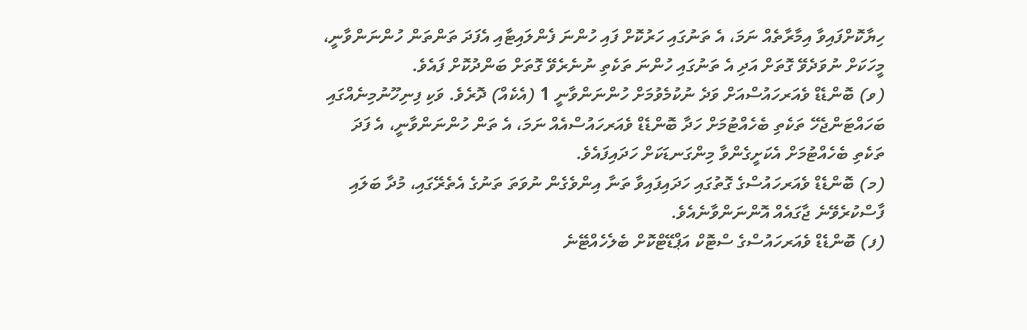ހިޔާކޮށްފައިވާ އިމާރާތެއް ނަމަ، އެ ތަނުގައި ހަރުކޮށް ފައި ހުންނަ ފެންލައިޓާއި އެފަދަ ތަންތަން ހުންނަންވާނީ، މީހަކަށް ނުވަދެވޭ ގޮތަށް އަދި އެ ތަނުގައި ހުންނަ ތަކެތި ނުނެރެވޭ ގޮތަށް ބަންދުކޮށް ފައެވެ.
(ވ) ބޮންޑެޑް ވެއަރހައުސްއަށް ވަދެ ނުކުމެވުމަށް ހުންނަންވާނީ 1 (އެކެއް) ދޮރެވެ. ވަކި ފިނިހޫނުމިނެއްގައި ބަހައްޓަންޖެހޭ ތަކެތި ބެހެއްޓުމަށް ހަދާ ބޮންޑެޑް ވެއަރހައުސްއެއް ނަމަ، އެ ތަން ހުންނަންވާނީ، އެ ފަދަ ތަކެތި ބެހެއްޓުމަށް އެކަށީގެންވާ މިންގަނޑަކަށް ހަދައިފައެވެ.
(މ) ބޮންޑެޑް ވެއަރހައުސްގެ ގޮތުގައި ހަދައިފައިވާ ތަނާ އިންވެގެން ނުވަތަ ތަނުގެ އެތެރޭގައި، މުދާ ބަލައި ފާސްކުރެވޭނެ ޖާގައެއް އޮންނަންވާނެއެވެ.
(ފ) ބޮންޑެޑް ވެއަރހައުސްގެ ސްޓޮކް އަޕްޑޭޓްކޮށް ބެލެހެއްޓޭނެ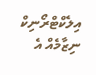އިލެކްޓްރޯނިކް ނިޒާމެއް އެ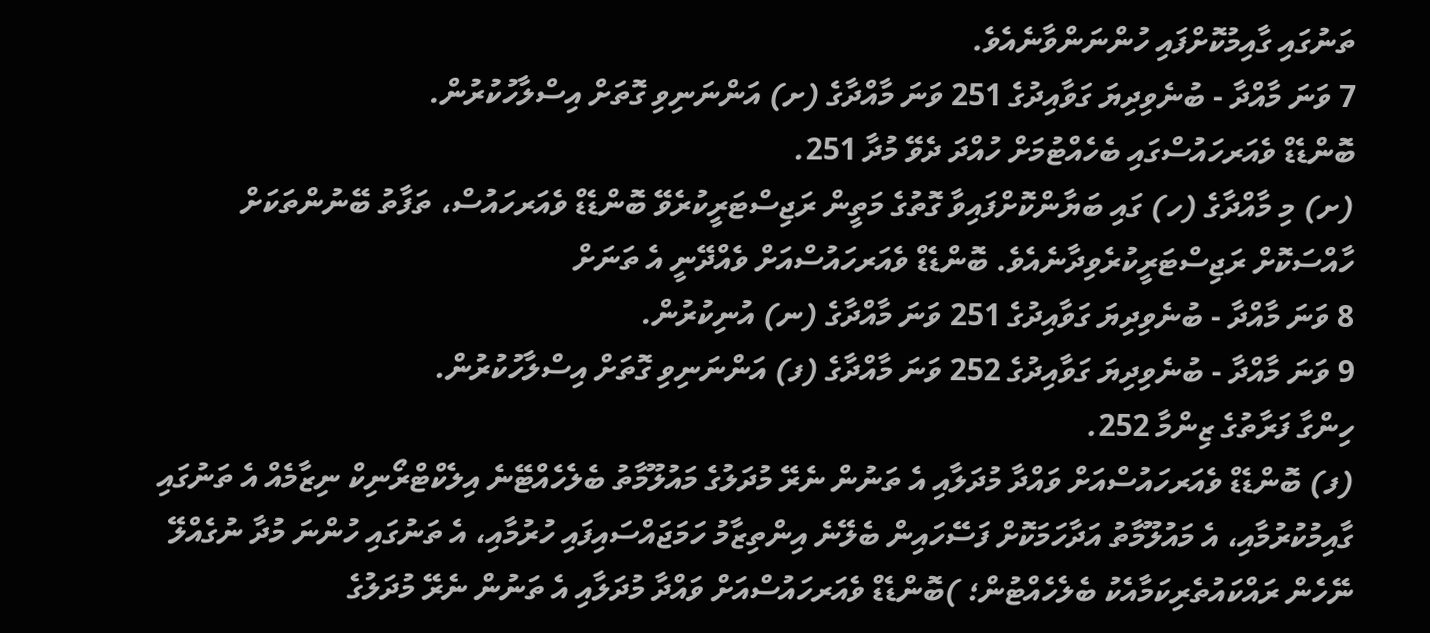ތަނުގައި ގާއިމުކޮށްފައި ހުންނަންވާނެއެވެ.
7 ވަނަ މާއްދާ - ބުނެވިދިޔަ ގަވާއިދުގެ 251 ވަނަ މާއްދާގެ (ށ) އަންނަނިވި ގޮތަށް އިސްލާހުކުރުން.
ބޮންޑެޑް ވެއަރހައުސްގައި ބެހެއްޓުމަށް ހުއްދަ ދެވޭ މުދާ 251.
(ށ) މި މާއްދާގެ (ހ) ގައި ބަޔާންކޮށްފައިވާ ގޮތުގެ މަތީން ރަޖިސްޓަރީކުރެވޭ ބޮންޑެޑް ވެއަރހައުސް، ތަފާތު ބޭނުންތަކަށް ހާއްސަކޮށް ރަޖިސްޓަރީކުރެވިދާނެއެވެ. ބޮންޑެޑް ވެއަރހައުސްއަށް ވެއްދޭނީ އެ ތަނަށް
8 ވަނަ މާއްދާ - ބުނެވިދިޔަ ގަވާއިދުގެ 251 ވަނަ މާއްދާގެ (ނ) އުނިކުރުން.
9 ވަނަ މާއްދާ - ބުނެވިދިޔަ ގަވާއިދުގެ 252 ވަނަ މާއްދާގެ (ފ) އަންނަނިވި ގޮތަށް އިސްލާހުކުރުން.
ހިންގާ ފަރާތުގެ ޒިންމާ 252.
(ފ) ބޮންޑެޑް ވެއަރހައުސްއަށް ވައްދާ މުދަލާއި އެ ތަނުން ނެރޭ މުދަލުގެ މައުލޫމާތު ބެލެހެއްޓޭނެ އިލެކްޓްރޯނިކް ނިޒާމެއް އެ ތަނުގައި ގާއިމުކުރުމާއި، އެ މައުލޫމާތު އަދާހަމަކޮށް ފަސޭހައިން ބެލޭނެ އިންތިޒާމު ހަމަޖައްސައިފައި ހުރުމާއި، އެ ތަނުގައި ހުންނަ މުދާ ނުގެއްލޭ ނޭހެން ރައްކައުތެރިކަމާއެކު ބެލެހެއްޓުން؛ )ބޮންޑެޑް ވެއަރހައުސްއަށް ވައްދާ މުދަލާއި އެ ތަނުން ނެރޭ މުދަލުގެ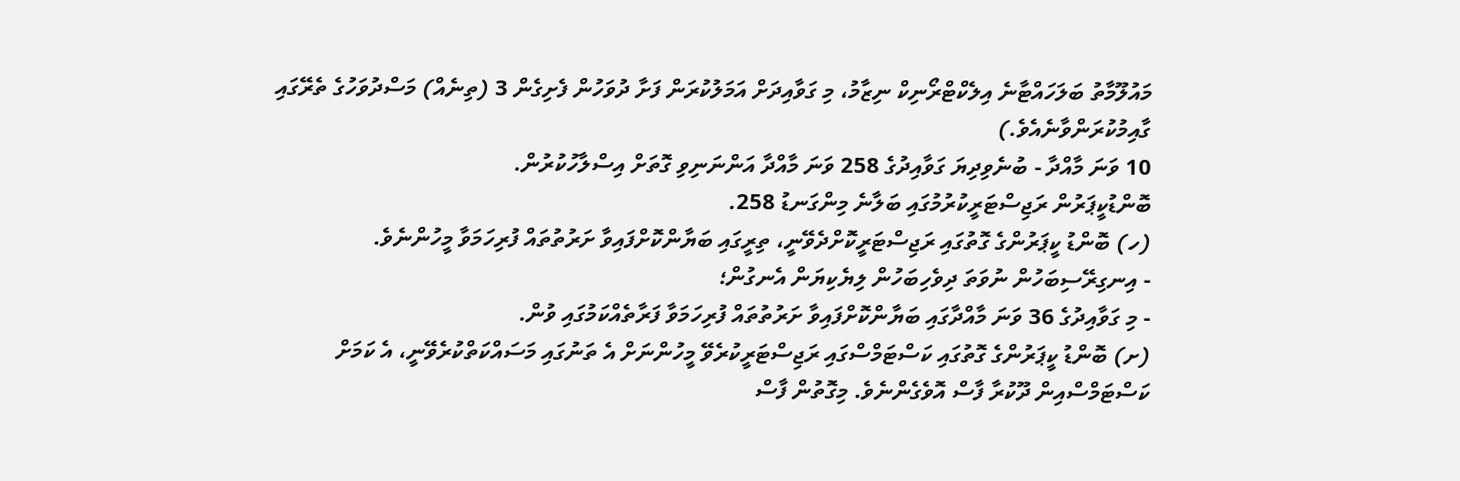މައުލޫމާތު ބަލަހައްޓާނެ އިލެކްޓްރޯނިކް ނިޒާމު، މި ގަވާއިދަށް އަމަލުކުރަން ފަށާ ދުވަހުން ފެށިގެން 3 (ތިނެއް) މަސްދުވަހުގެ ތެރޭގައި ގާއިމުކުރަންވާނެއެވެ.)
10 ވަނަ މާއްދާ - ބުނެވިދިޔަ ގަވާއިދުގެ 258 ވަނަ މާއްދާ އަންނަނިވި ގޮތަށް އިސްލާހުކުރުން.
ބޮންޑުކީޕަރުން ރަޖިސްޓަރީކުރުމުގައި ބަލާނެ މިންގަނޑު 258.
(ހ) ބޮންޑު ކީޕަރުންގެ ގޮތުގައި ރަޖިސްޓަރީކޮށްދެވޭނީ، ތިރީގައި ބަޔާންކޮށްފައިވާ ށަރުތުތައް ފުރިހަމަވާ މީހުންނެވެ.
- އިނގިރޭސިބަހުން ނުވަތަ ދިވެހިބަހުން ލިޔެކިޔަން އެނގުން؛
- މި ގަވާއިދުގެ 36 ވަނަ މާއްދާގައި ބަޔާންކޮށްފައިވާ ށަރުތުތައް ފުރިހަމަވާ ފަރާތެއްކަމުގައި ވުން.
(ށ) ބޮންޑު ކީޕަރުންގެ ގޮތުގައި ކަސްޓަމްސްގައި ރަޖިސްޓަރީކުރެވޭ މީހުންނަށް އެ ތަނުގައި މަސައްކަތްކުރެވޭނީ، އެ ކަމަށް ކަސްޓަމްސްއިން ދޫކުރާ ފާސް އޮވެގެންނެވެ. މިގޮތުން ފާސް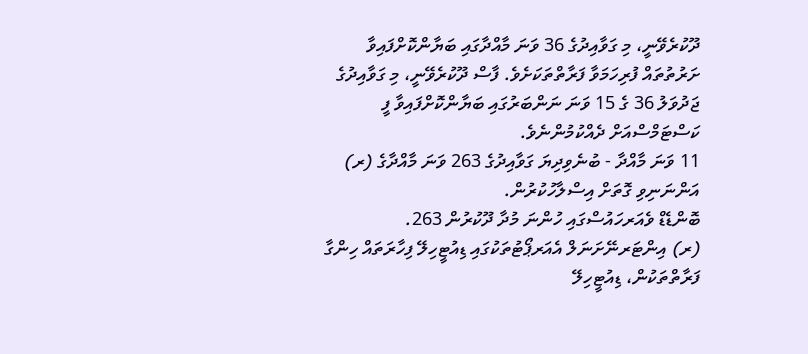ދޫކުރެވޭނީ، މި ގަވާއިދުގެ 36 ވަނަ މާއްދާގައި ބަޔާންކޮށްފައިވާ ށަރުތުތައް ފުރިހަމަވާ ފަރާތްތަކަށެވެ. ފާސް ދޫކުރެވޭނީ، މި ގަވާއިދުގެ ޖަދުވަލު 36 ގެ 15 ވަނަ ނަންބަރުގައި ބަޔާންކޮށްފައިވާ ފީ ކަސްޓަމްސްއަށް ދެއްކުމުންނެވެ.
11 ވަނަ މާއްދާ - ބުނެވިދިޔަ ގަވާއިދުގެ 263 ވަނަ މާއްދާގެ (ރ) އަންނަނިވި ގޮތަށް އިސްލާހުކުރުން.
ބޮންޑެޑް ވެއަރހައުސްގައި ހުންނަ މުދާ ދޫކުރުން 263.
(ރ) އިންޓަރނޭށަނަލް އެއަރޕޯޓުތަކުގައި ޑިއުޓީހިލޭ ފިހާރަތައް ހިންގާ ފަރާތްތަކުން، ޑިއުޓީހިލޭ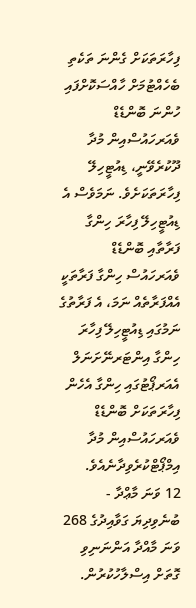ފިހާރަތަކަށް ގެންނަ ތަކެތި ބެހެއްޓުމަށް ހާއްސަކޮށްފައި ހުންނަ ބޮންޑެޑް ވެއަރހައުސްއިން މުދާ ދޫކުރެވޭނީ، ޑިއުޓީހިލޭ ފިހާރަތަކަށެވެ. ނަމަވެސް އެ ޑިއުޓީހިލޭ ފިހާރަ ހިންގާ ފަރާތާއި ބޮންޑެޑް ވެއަރހައުސް ހިންގާ ފަރާތަކީ އެއްފަރާތެއް ނަމަ، އެ ފަރާތުގެ ނަމުގައި ޑިއުޓީހިލޭ ފިހާރަ ހިންގާ އިންޓަރނޭށަނަލް އެއަރޕޯޓުގައި ހިންގާ އެހެން ފިހާރަތަކަށް ބޮންޑެޑް ވެއަރހައުސްއިން މުދާ އިމްޕޯޓްކުރެވިދާނެއެވެ.
12 ވަނަ މާޢްދާ - ބުނެވިދިޔަ ގަވާއިދުގެ 268 ވަނަ މާއްދާ އަންނަނިވި ގޮތަށް އިސްލާހުކުރުން.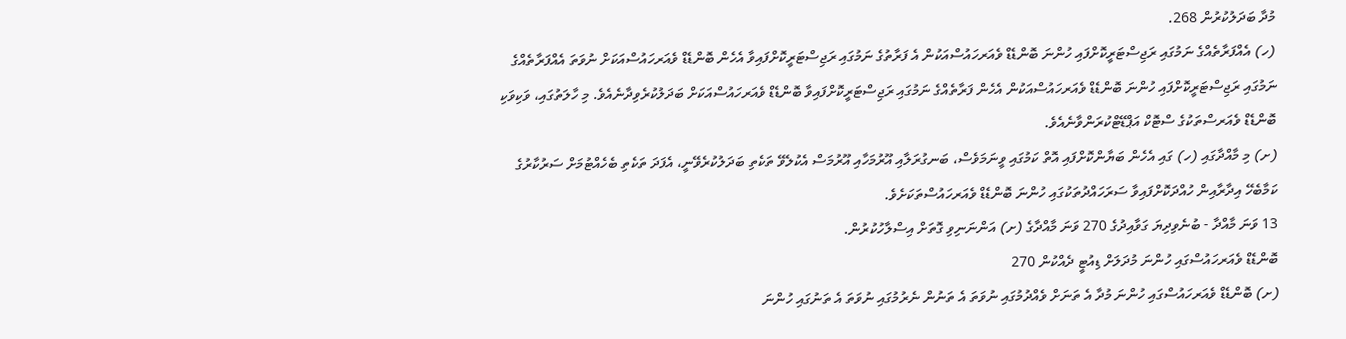މުދާ ބަދަލުކުރުން 268.
(ހ) އެއްފަރާތެއްގެ ނަމުގައި ރަޖިސްޓަރީކޮށްފައި ހުންނަ ބޮންޑެޑް ވެއަރހައުސްއަކުން އެ ފަރާތުގެ ނަމުގައި ރަޖިސްޓަރީކޮށްފައިވާ އެހެން ބޮންޑެޑް ވެއަރހައުސްއަކަށް ނުވަތަ އެއްފަރާތެއްގެ ނަމުގައި ރަޖިސްޓަރީކޮށްފައި ހުންނަ ބޮންޑެޑް ވެއަރހައުސްއަކުން އެހެން ފަރާތެއްގެ ނަމުގައި ރަޖިސްޓަރީކޮށްފައިވާ ބޮންޑެޑް ވެއަރހައުސްއަކަށް ބަދަލުކުރެވިދާނެއެވެ. މި ހާލަތުގައި، ވަކިވަކި ބޮންޑެޑް ވެއަރސްތަކުގެ ސްޓޮކް އަޕްޑޭޓްކުރަންވާނެއެވެ.
(ށ) މި މާއްދާގައި (ހ) ގައި އެހެން ބަޔާންކޮށްފައި އޮތް ކަމުގައި ވީނަމަވެސް، ބަނގުރަލާއި އޫރުމަހާއި އޫރުމަސް އެކުލެވޭ ތަކެތި ބަދަލުކުރެވޭނީ، އެފަދަ ތަކެތި ބެހެއްޓުމަށް ސަރުކާރުގެ ކަމާބެހޭ އިދާރާއިން ހުއްދަކޮށްފައިވާ ސަރަހައްދުތަކުގައި ހުންނަ ބޮންޑެޑް ވެއަރހައުސްތަކަށެވެ.
13 ވަނަ މާއްދާ - ބުނެވިދިޔަ ގަވާއިދުގެ 270 ވަނަ މާއްދާގެ (ށ) އަންނަނިވި ގޮތަށް އިސްލާހުކުރުން.
ބޮންޑެޑް ވެއަރހައުސްގައި ހުންނަ މުދަލަށް ޑިއުޓީ ދެއްކުން 270
(ށ) ބޮންޑެޑް ވެއަރހައުސްގައި ހުންނަ މުދާ އެ ތަނަށް ވެއްދުމުގައި ނުވަތަ އެ ތަނުން ނެރުމުގައި ނުވަތަ އެ ތަނުގައި ހުންނަ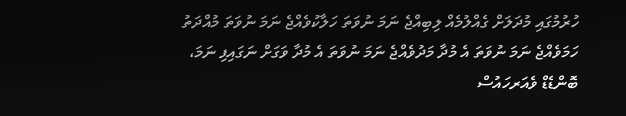ހުރުމުގައި މުދަލަށް ގެއްލުމެއް ލިބިއްޖެ ނަމަ ނުވަތަ ހަލާކުވެއްޖެ ނަމަ ނުވަތަ މުއްދަތު ހަމަވެއްޖެ ނަމަ ނުވަތަ އެ މުދާ މަދުވެއްޖެ ނަމަ ނުވަތަ އެ މުދާ ވަގަށް ނަގައިފި ނަމަ، ބޮންޑެޑް ވެއަރހައުސް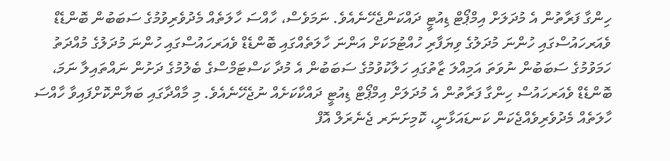ހިންގާ ފަރާތުން އެ މުދަލަށް އިމްޕޯޓް ޑިއުޓީ ދައްކަންޖެހޭނެއެވެ. ނަމަވެސް، ހާއްސަ ހާލަތެއް މެދުވެރިވުމުގެ ސަބަބުން ބޮންޑެޑް ވެއަރހައުސްގައި ހުންނަ މުދަލުގެ ވިޔަފާރި ހުއްޓުމަކަށް އަންނަ ހާލަތެއްގައި ބޮންޑެޑް ވެއަރހައުސްގައި ހުންނަ މުދަލުގެ މުއްދަތު ހަމަވުމުގެ ސަބަބުން ނުވަތަ އަމިއްލަ ޒާތުގައި ހަލާކުވުމުގެ ސަބަބުން އެ މުދާ ކަސްޓަމްސްގެ ބެލުމުގެ ދަށުން ނައްތައިލާ ނަމަ، ބޮންޑެޑް ވެއަރހައުސް ހިންގާ ފަރާތުން އެ މުދަލަށް އިމްޕޯޓް ޑިއުޓީ ދައްކާކަށެއް ނުޖެހޭނެއެވެ. މި މާއްދާގައި ބަޔާންކޮށްފައިވާ ހާއްސަ ހާލަތެއް މެދުވެރިވެއްޖެކަން ކަނޑައަޅާނީ، ކޮމިށަނަރ ޖެނެރަލް އޮފް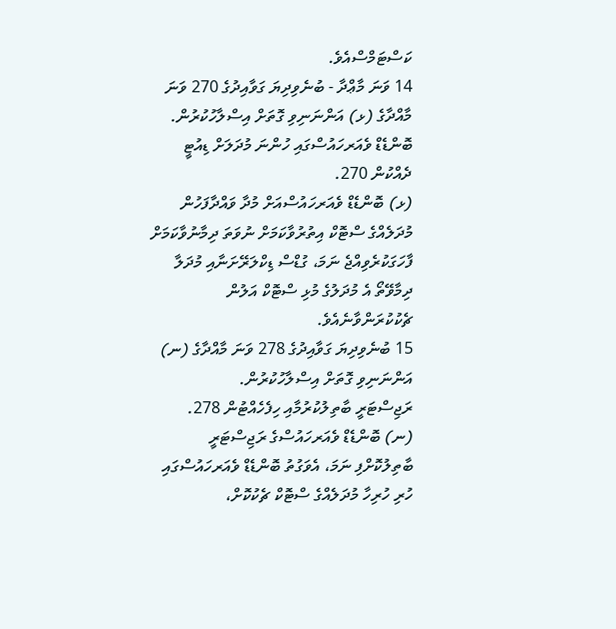ކަސްޓަމްސްއެވެ.
14 ވަނަ މާޢްދާ - ބުނެވިދިޔަ ގަވާއިދުގެ 270 ވަނަ މާއްދާގެ (ޅ) އަންނަނިވި ގޮތަށް އިސްލާހުކުރުން.
ބޮންޑެޑް ވެއަރހައުސްގައި ހުންނަ މުދަލަށް ޑިއުޓީ ދެއްކުން 270.
(ޅ) ބޮންޑެޑް ވެއަރހައުސްއަށް މުދާ ވައްދާފަހުން މުދަލެއްގެ ސްޓޮކް އިތުރުވާކަމަށް ނުވަތަ ދިމާނުވާކަމަށް ފާހަގަކުރެވިއްޖެ ނަމަ، ގުޑްސް ޑިކްލަރޭށަނާއި މުދަލާ ދިމާވޭތޯ އެ މުދަލުގެ މުޅި ސްޓޮކް އަލުން ޗެކުކުރަންވާނެއެވެ.
15 ބުނެވިދިޔަ ގަވާއިދުގެ 278 ވަނަ މާއްދާގެ (ނ) އަންނަނިވި ގޮތަށް އިސްލާހުކުރުން.
ރަޖިސްޓަރީ ބާތިލުކުރުމާއި ހިފެހެއްޓުން 278.
(ނ) ބޮންޑެޑް ވެއަރހައުސްގެ ރަޖިސްޓަރީ ބާތިލުކޮށްފި ނަމަ، އެވަގުތު ބޮންޑެޑް ވެއަރހައުސްގައި ހުރި ހުރިހާ މުދަލެއްގެ ސްޓޮކް ޗެކުކޮށް،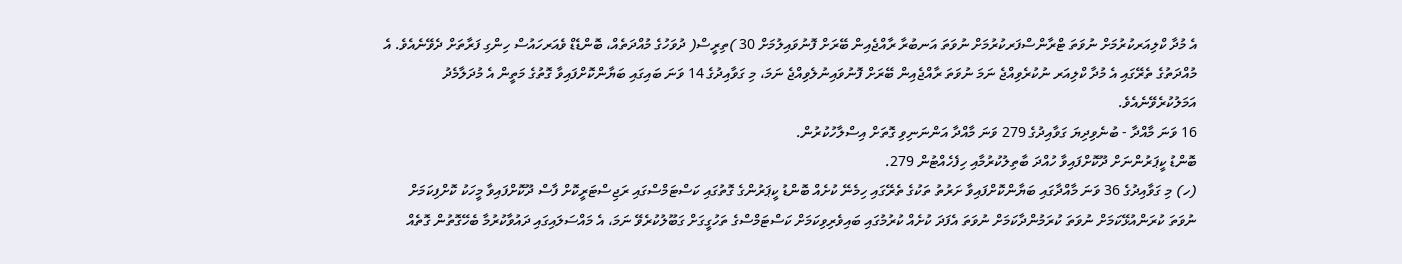އެ މުދާ ކްލިއަރކުރުމަށް ނުވަތަ ޓްރާންސްފަރކުރުމަށް ނުވަތަ އަނބުރާ ރާއްޖެއިން ބޭރަށް ފޮނުވައިލުމަށް 30 )ތިރީސް( ދުވަހުގެ މުއްދަތެއް، ބޮންޑެޑް ވެއަރހައުސް ހިންގި ފަރާތަށް ދެވޭނެއެވެ. އެ މުއްދަތުގެ ތެރޭގައި އެ މުދާ ކްލިއަރ ނުކުރެވިއްޖެ ނަމަ ނުވަތަ ރާއްޖެއިން ބޭރަށް ފޮނުވައިނުލެވިއްޖެ ނަމަ، މި ގަވާއިދުގެ 14 ވަނަ ބައިގައި ބަޔާންކޮށްފައިވާ ގޮތުގެ މަތީން އެ މުދަލާމެދު އަމަލުކުރެވޭނެއެވެ.
16 ވަނަ މާއްދާ - ބުނެވިދިޔަ ގަވާއިދުގެ 279 ވަނަ މާއްދާ އަންނަނިވި ގޮތަށް އިސްލާހުކުރުން.
ބޮންޑު ކީޕަރުންނަށް ދޫކޮށްފައިވާ ހުއްދަ ބާތިލުކުރުމާއި ހިފެހެއްޓުން 279.
(ހ) މި ގަވާއިދުގެ 36 ވަނަ މާއްދާގައި ބަޔާންކޮށްފައިވާ ށަރުތު ތަކުގެ ތެރޭގައި ހިމެނޭ ކުށެއް ބޮންޑު ކީޕަރުންގެ ގޮތުގައި ކަސްޓަމްސްގައި ރަޖިސްޓަރީކޮށް ފާސް ދޫކޮށްފައިވާ މީހަކު ކޮށްފިކަމަށް ނުވަތަ ކުރަންއުޅޭކަމަށް ނުވަތަ ކުރަމުންދާކަމަށް ނުވަތަ އެފަދަ ކުށެއް ކުރުމުގައި ބައިވެރިވިކަމަށް ކަސްޓަމްސްގެ ތަހުގީގަށް ގަބޫލުކުރެވޭ ނަމަ، އެ މައްސަލައިގައި ދައުވާކުރުމާ ބެހޭގޮތުން ގޮތެއް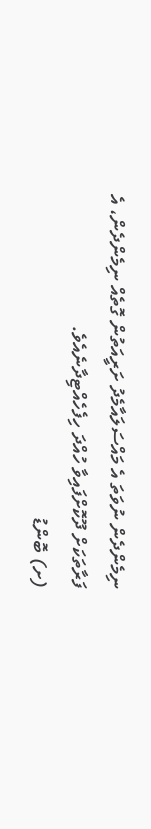ނިމެންދެން ނުވަތަ އެ މައްސަލައާމެދު ށަރީއަތުން ގޮތެއް ނިމެންދެން، އެ ފަރާތަކަށް ދޫކޮށްފައިވާ ހުއްދަ ހިފެހެއްޓިދާނެއެވެ.
(ށ) ބޮންޑު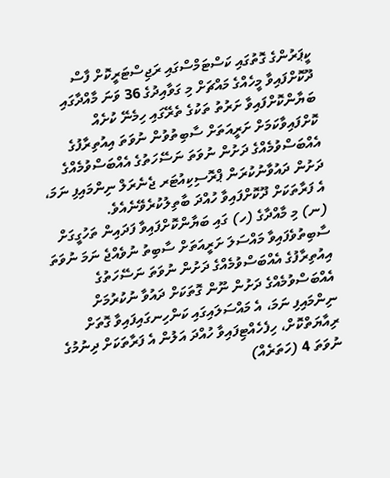ކީޕަރުންގެ ގޮތުގައި ކަސްޓަމްސްގައި ރަޖިސްޓަރީކޮށް ފާސް ދޫކޮށްފައިވާ މީހެއްގެ މައްޗަށް މި ގަވާއިދުގެ 36 ވަނަ މާއްދާގައި ބަޔާންކޮށްފައިވާ ށަރުތު ތަކުގެ ތެރޭގައި ހިމެނޭ ކުށެއް ކޮށްފައިވާކަމަށް ށަރީއަތަށް ސާބިތުވުން ނުވަތަ އިއުތިރާފުގެ އެއްބަސްވުމެއްގެ ދަށުން ނުވަތަ ނަސޭހަތުގެ އެއްބަސްވުމެއްގެ ދަށުން ދައުވާނުކުރަން ޕްރޮސިކިއުޓަރ ޖެނެރަލް ނިންމައިފި ނަމަ، އެ ފަރާތަކަށް ދޫކޮށްފައިވާ ހުއްދަ ބާތިލުކުރެވޭނެއެވެ.
(ނ) މި މާއްދާގެ (ހ) ގައި ބަޔާންކޮށްފައިވާ ފަދައިން ތަހުގީގަށް ސާބިތުވެފައިވާ މައްސަލަ ށަރީއަތަށް ސާބިތު ނުވެއްޖެ ނަމަ ނުވަތަ އިއުތިރާފުގެ އެއްބަސްވުމެއްގެ ދަށުން ނުވަތަ ނަސޭހަތުގެ އެއްބަސްވުމެއްގެ ދަށުން ނޫން ގޮތަކަށް ދައުވާ ނުކުރުމަށް ނިންމައިފި ނަމަ، އެ މައްސަލައިގައި ކަންހިނގައިފައިވާ ގޮތަށް ރިއާޔަތްކޮށް، ހިފެހެއްޓިފައިވާ ހުއްދަ އަލުން އެ ފަރާތަކަށް ދިނުމުގެ ނުވަތަ 4 (ހަތަރެއް)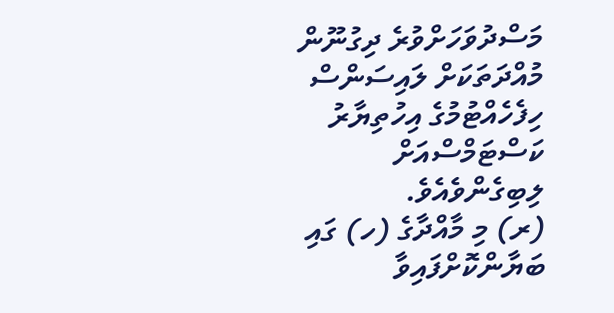މަސްދުވަހަށްވުރެ ދިގުނޫން މުއްދަތަކަށް ލައިސަންސް ހިފެހެއްޓުމުގެ އިހުތިޔާރު ކަސްޓަމްސްއަށް ލިބިގެންވެއެވެ.
(ރ) މި މާއްދާގެ (ހ) ގައި ބަޔާންކޮށްފައިވާ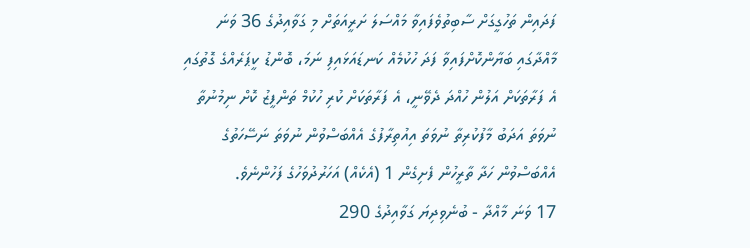ފަދައިން ތަހުގީގަށް ސާބިތުވެފައިވާ މައްސަލަ ށަރީއަތަށް މި ގަވާއިދުގެ 36 ވަނަ މާއްދާގައި ބަޔާންކޮށްފައިވާ ފަދަ ހުކުމެއް ކަނޑައަޅައިފި ނަމަ، ބޮންޑު ކީޕަރެއްގެ ގޮތުގައި އެ ފަރާތަކަށް އަލުން ހުއްދަ ދެވޭނީ، އެ ފަރާތަކަށް ކުރި ހުކުމް ތަންފީޒު ކޮށް ނިމުނުތާ ނުވަތަ އަދަބު މާފުކުރިތާ ނުވަތަ އިއުތިރާފުގެ އެއްބަސްވުން ނުވަތަ ނަސޭހަތުގެ އެއްބަސްވުން ހަދާ ތާރީހުން ފެށިގެން 1 (އެކެއް) އަހަރުދުވަހުގެ ފަހުންނެވެ.
17 ވަނަ މާއްދާ - ބުނެވިދިޔަ ގަވާއިދުގެ 290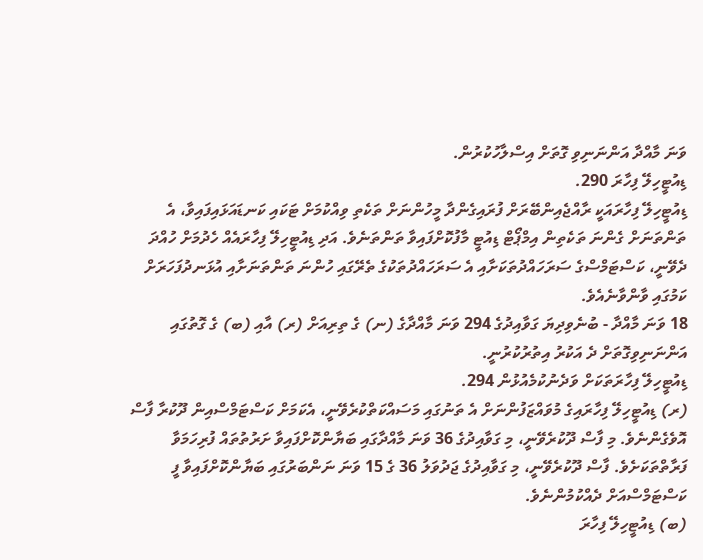ވަނަ މާއްދާ އަންނަނިވި ގޮތަށް އިސްލާހުކުރުން.
ޑިއުޓީހިލޭ ފިހާރަ 290.
ޑިއުޓީހިލޭ ފިހާރައަކީ ރާއްޖެއިންބޭރަށް ފުރައިގެންދާ މީހުންނަށް ތަކެތި ވިއްކުމަށް ޓަކައި ކަނޑައަޅައިފައިވާ، އެ ތަންތަނަށް ގެންނަ ތަކެތިން އިމްޕޯޓް ޑިއުޓީ މާފުކޮށްފައިވާ ތަންތަނެވެ. އަދި ޑިއުޓީހިލޭ ފިހާރައެއް ހެދުމަށް ހުއްދަ ދެވޭނީ، ކަސްޓަމްސްގެ ސަރަހައްދުތަކަށާއި އެ ސަރަހައްދުތަކުގެ ތެރޭގައި ހުންނަ ތަންތަނަށާއި އުޅަނދުފަހަރަށް ކަމުގައި ވާންވާނެއެވެ.
18 ވަނަ މާއްދާ - ބުނެވިދިޔަ ގަވާއިދުގެ 294 ވަނަ މާއްދާގެ (ނ) ގެ ތިރިއަށް (ރ) އާއި (ބ) ގެ ގޮތުގައި އަންނަނިވިގޮތަށް ދެ އަކުރު އިތުރުކުރުނީ.
ޑިއުޓީހިލޭ ފިހާރަތަކަށް ވަދެނުކުމެއުޅުން 294.
(ރ) ޑިއުޓީހިލޭ ފިހާރައިގެ މުވައްޒަފުންނަށް އެ ތަނުގައި މަސައްކަތްކުރެވޭނީ، އެކަމަށް ކަސްޓަމްސްއިން ދޫކުރާ ފާސް އޮވެގެންނެވެ. މި ފާސް ދޫކުރެވޭނީ، މި ގަވާއިދުގެ 36 ވަނަ މާއްދާގައި ބަޔާންކޮށްފައިވާ ށަރުތުތައް ފުރިހަމަވާ ފަރާތްތަކަށެވެ. ފާސް ދޫކުރެވޭނީ، މި ގަވާއިދުގެ ޖަދުވަލު 36 ގެ 15 ވަނަ ނަންބަރުގައި ބަޔާންކޮށްފައިވާ ފީ ކަސްޓަމްސްއަށް ދެއްކުމުންނެވެ.
(ބ) ޑިއުޓީހިލޭ ފިހާރަ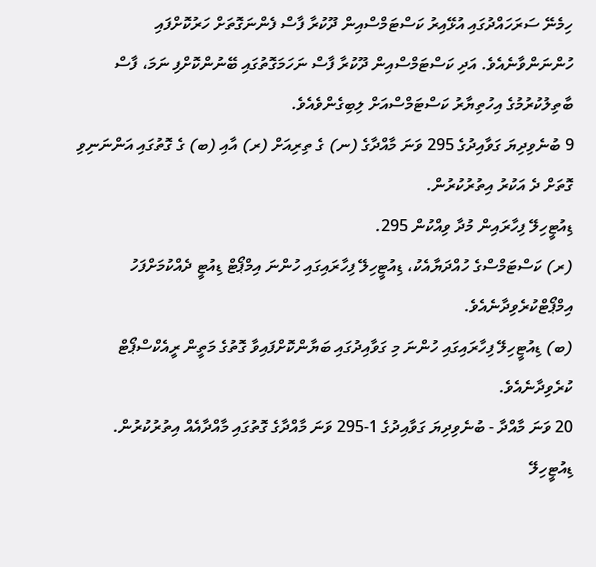ހިމެނޭ ސަރަހައްދުގައި އުޅޭއިރު ކަސްޓަމްސްއިން ދޫކުރާ ފާސް ފެންނަގޮތަށް ހަރުކޮށްފައި ހުންނަންވާނެއެވެ. އަދި ކަސްޓަމްސްއިން ދޫކުރާ ފާސް ނަހަމަގޮތުގައި ބޭނުންކޮށްފި ނަމަ، ފާސް ބާތިލުކުރުމުގެ އިހުތިޔާރު ކަސްޓަމްސްއަށް ލިބިގެންވެއެވެ.
9 ބުނެވިދިޔަ ގަވާއިދުގެ 295 ވަނަ މާއްދާގެ (ނ) ގެ ތިރިއަށް (ރ) އާއި (ބ) ގެ ގޮތުގައި އަންނަނިވި ގޮތަށް ދެ އަކުރު އިތުރުކުރުން.
ޑިއުޓީހިލޭ ފިހާރައިން މުދާ ވިއްކުން 295.
(ރ) ކަސްޓަމްސްގެ ހުއްދަޔާއެކު، ޑިއުޓީހިލޭ ފިހާރައިގައި ހުންނަ އިމްޕޯޓް ޑިއުޓީ ދެއްކުމަށްފަހު އިމްޕޯޓްކުރެވިދާނެއެވެ.
(ބ) ޑިއުޓީހިލޭ ފިހާރައިގައި ހުންނަ މި ގަވާއިދުގައި ބަޔާންކޮށްފައިވާ ގޮތުގެ މަތީން ރީއެކްސްޕޯޓް ކުރެވިދާނެއެވެ.
20 ވަނަ މާއްދާ - ބުނެވިދިޔަ ގަވާއިދުގެ 1-295 ވަނަ މާއްދާގެ ގޮތުގައި މާއްދާއެއް އިތުރުކުރުން.
ޑިއުޓީހިލޭ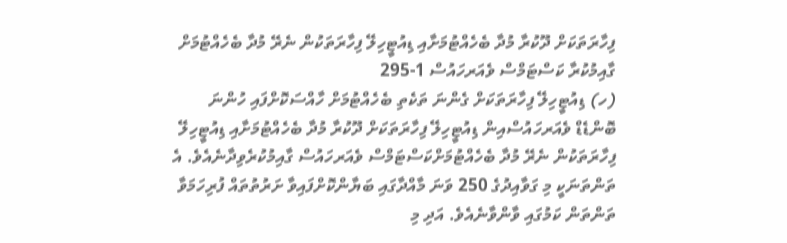ފިހާރަތަކަށް ދޫކުރާ މުދާ ބެހެއްޓުމަށާއި ޑިއުޓީހިލޭ ފިހާރަތަކުން ނެރޭ މުދާ ބެހެއްޓުމަށް ގާއިމުކުރާ ކަސްޓަމްސް ވެއަރހައުސް 1-295
(ހ) ޑިއުޓީހިލޭ ފިހާރަތަކަށް ގެންނަ ތަކެތި ބެހެއްޓުމަށް ހާއްސަކޮށްފައި ހުންނަ ބޮންޑެޑް ވެއަރހައުސްއިން ޑިއުޓީހިލޭ ފިހާރަތަކަށް ދޫކުރާ މުދާ ބެހެއްޓުމަށާއި ޑިއުޓީހިލޭ ފިހާރަތަކުން ނެރޭ މުދާ ބެހެއްޓުމަށްކަސްޓަމްސް ވެއަރހައުސް ގާއިމުކުރެވިދާނެއެވެ. އެ ތަންތަނަކީ މި ގަވާއިދުގެ 250 ވަނަ މާއްދާގައި ބަޔާންކޮށްފައިވާ ށަރުތުތައް ފުރިހަމަވާ ތަންތަން ކަމުގައި ވާންވާނެއެވެ. އަދި މި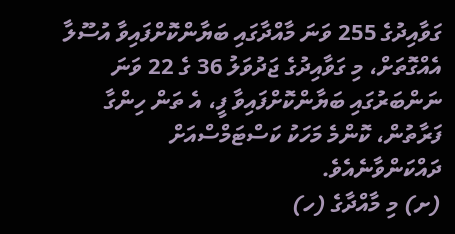ގަވާއިދުގެ 255 ވަނަ މާއްދާގައި ބަޔާންކޮށްފައިވާ އުސޫލާ އެއްގޮތަށް، މި ގަވާއިދުގެ ޖަދުވަލު 36 ގެ 22 ވަނަ ނަންބަރުގައި ބަޔާންކޮށްފައިވާ ފީ، އެ ތަން ހިންގާ ފަރާތުން، ކޮންމެ މަހަކު ކަސްޓަމްސްއަށް ދައްކަންވާނެއެވެ.
(ށ) މި މާއްދާގެ (ހ)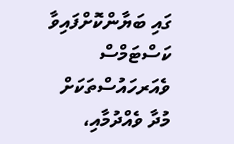ގައި ބަޔާންކޮށްފައިވާ ކަސްޓަމްސް ވެއަރހައުސްތަކަށް މުދާ ވެއްދުމާއި،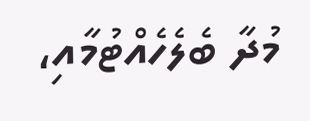މުދާ ބެލެހެއްޓުމާއި،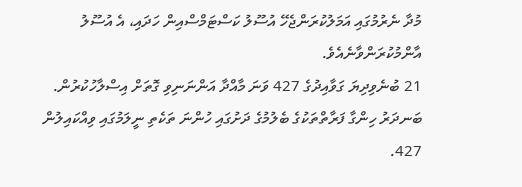މުދާ ނެރުމުގައި އަމަލުކުރަންޖެހޭ އުސޫލު ކަސްޓަމްސްއިން ހަދައި، އެ އުސޫލު އާންމުކުރަންވާނެއެވެ.
21 ބުނެވިދިޔަ ގަވާއިދުގެ 427 ވަނަ މާއްދާ އަންނަނިވި ގޮތަށް އިސްލާހުކުރުން.
ބަނދަރު ހިންގާ ފަރާތްތަކުގެ ބެލުމުގެ ދަށުގައި ހުންނަ ތަކެތި ނީލަމުގައި ވިއްކައިލުން 427.